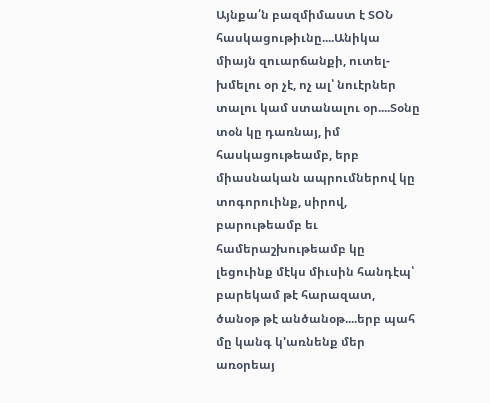Այնքա՛ն բազմիմաստ է ՏՕՆ հասկացութիւնը....Անիկա միայն զուարճանքի, ուտել-խմելու օր չէ, ոչ ալ՝ նուէրներ տալու կամ ստանալու օր....Տօնը տօն կը դառնայ, իմ հասկացութեամբ, երբ միասնական ապրումներով կը տոգորուինք, սիրով, բարութեամբ եւ համերաշխութեամբ կը լեցուինք մէկս միւսին հանդէպ՝ բարեկամ թէ հարազատ, ծանօթ թէ անծանօթ....երբ պահ մը կանգ կ'առնենք մեր առօրեայ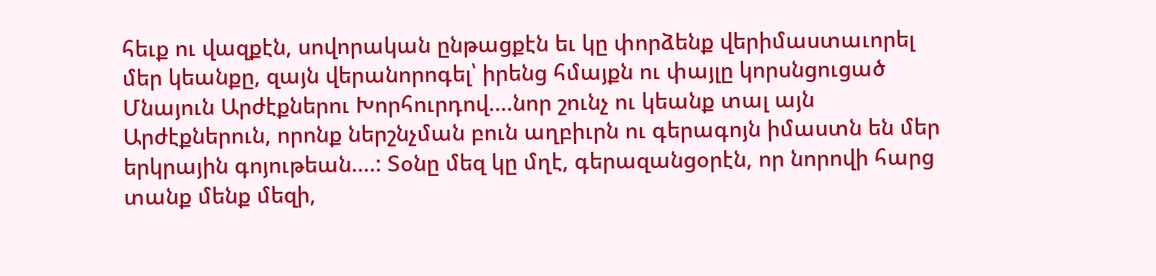հեւք ու վազքէն, սովորական ընթացքէն եւ կը փորձենք վերիմաստաւորել մեր կեանքը, զայն վերանորոգել՝ իրենց հմայքն ու փայլը կորսնցուցած Մնայուն Արժէքներու Խորհուրդով....նոր շունչ ու կեանք տալ այն Արժէքներուն, որոնք ներշնչման բուն աղբիւրն ու գերագոյն իմաստն են մեր երկրային գոյութեան....: Տօնը մեզ կը մղէ, գերազանցօրէն, որ նորովի հարց տանք մենք մեզի,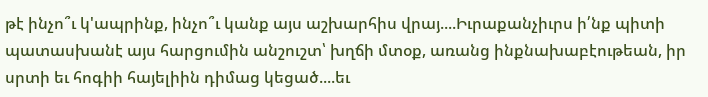թէ ինչո՞ւ կ'ապրինք, ինչո՞ւ կանք այս աշխարհիս վրայ....Իւրաքանչիւրս ի՛նք պիտի պատասխանէ այս հարցումին անշուշտ՝ խղճի մտօք, առանց ինքնախաբէութեան, իր սրտի եւ հոգիի հայելիին դիմաց կեցած....եւ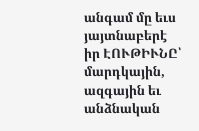անգամ մը եւս յայտնաբերէ իր ԷՈՒԹԻՒՆԸ՝ մարդկային, ազգային եւ անձնական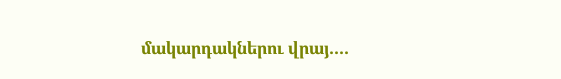մակարդակներու վրայ....